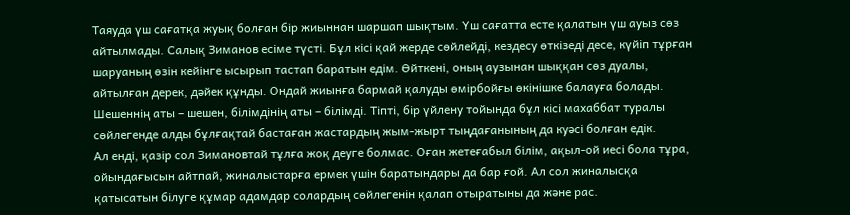Таяуда үш сағатқа жуық болған бір жиыннан шаршап шықтым. Үш сағатта есте қалатын үш ауыз сөз айтылмады. Салық Зиманов есіме түсті. Бұл кісі қай жерде сөйлейді, кездесу өткізеді десе, күйіп тұрған шаруаның өзін кейінге ысырып тастап баратын едім. Өйткені, оның аузынан шыққан сөз дуалы, айтылған дерек, дәйек құнды. Ондай жиынға бармай қалуды өмірбойғы өкінішке балауға болады.
Шешеннің аты – шешен, білімдінің аты – білімді. Тіпті, бір үйлену тойында бұл кісі махаббат туралы сөйлегенде алды бұлғақтай бастаған жастардың жым-жырт тыңдағанының да куәсі болған едік.
Ал енді, қазір сол Зимановтай тұлға жоқ деуге болмас. Оған жетеғабыл білім, ақыл-ой иесі бола тұра, ойындағысын айтпай, жиналыстарға ермек үшін баратындары да бар ғой. Ал сол жиналысқа қатысатын білуге құмар адамдар солардың сөйлегенін қалап отыратыны да және рас.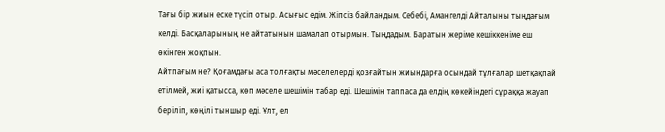Тағы бір жиын еске түсіп отыр. Асығыс едім. Жіпсіз байландым. Себебі, Амангелді Айталыны тыңдағым келді. Басқаларының не айтатынын шамалап отырмын. Тыңдадым. Баратын жеріме кешіккеніме еш өкінген жоқпын.
Айтпағым не? Қоғамдағы аса толғақты мәселелерді қозғайтын жиындарға осындай тұлғалар шетқақпай етілмей, жиі қатысса, көп мәселе шешімін табар еді. Шешімін таппаса да елдің көкейіндегі сұраққа жауап беріліп, көңілі тыншыр еді. Ұлт, ел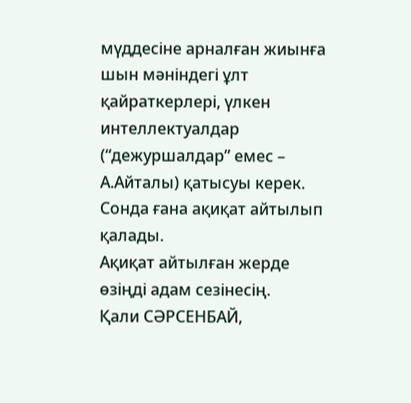мүддесіне арналған жиынға шын мәніндегі ұлт қайраткерлері, үлкен интеллектуалдар (“дежуршалдар” емес – А.Айталы) қатысуы керек. Сонда ғана ақиқат айтылып қалады.
Ақиқат айтылған жерде өзіңді адам сезінесің.
Қали СӘРСЕНБАЙ,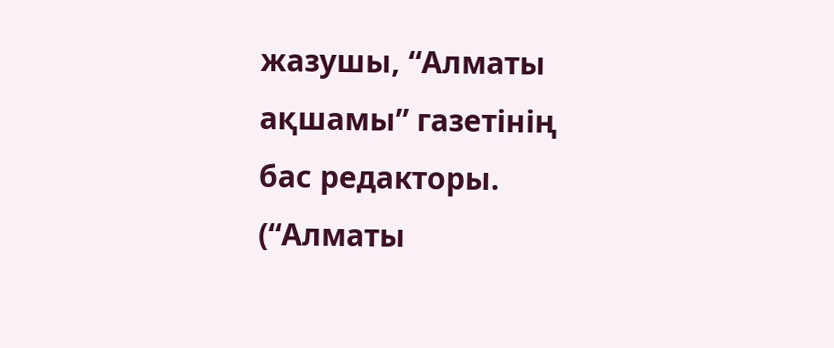жазушы, “Алматы ақшамы” газетінің бас редакторы.
(“Алматы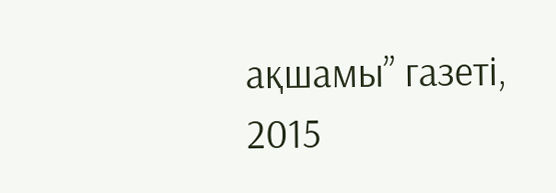ақшамы” газеті,
2015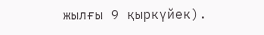жылғы 9 қыркүйек).